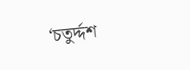‘চতুৰ্দ্দশ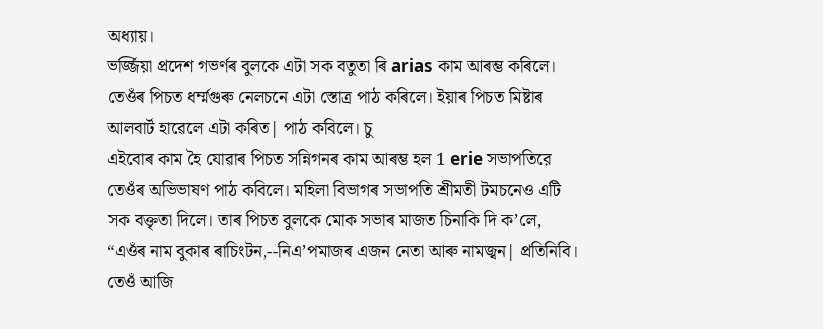অধ্যায়।
ভৰ্জ্জিয়া প্ৰদেশ গভৰ্ণৰ বুলকে এটা সক বতুতা ৰি arias কাম আৰম্ভ কৰিলে। তেওঁৰ পিচত ধৰ্ম্মগুৰু নেলচনে এটা স্তোত্ৰ পাঠ কৰিলে। ইয়াৰ পিচত মিষ্টাৰ আলবার্ট হাৱেলে এটা কৰিত| পাঠ কবিলে। চু
এইবোৰ কাম হৈ যোৱাৰ পিচত সন্নিগনৰ কাম আৰম্ভ হল 1 erie সভাপতিরে তেওঁৰ অভিভাষণ পাঠ কবিলে। মহিলা বিভাগৰ সভাপতি শ্রীমতী টমচনেও এটি সক বক্তৃতা দিলে। তাৰ পিচত বুলকে মোক সভাৰ মাজত চিনাকি দি ক’লে, “এওঁৰ নাম বুকাৰ ৰাচিংটন,--নিএ’পমাজৰ এজন নেতা আৰু নামজ্বন| প্রতিনিবি। তেওঁ আজি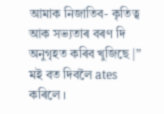আমাক নিজাতিব- কৃতিত্ব আক সভ্যতাৰ বৰণ দি অনুগৃহত কৰিব খুজিছে |”
মই বত দিবলৈ ates কৰিলে ।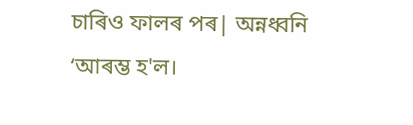চাৰিও ফালৰ পৰ| অন্নধ্বনি ‘আৰম্ভ হ'ল।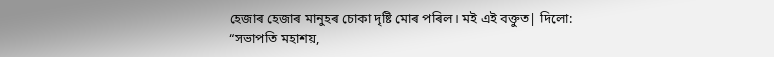হেজাৰ হেজাৰ মানুহৰ চোকা দৃষ্টি মোৰ পৰিল। মই এই বক্তুত| দিলো:
“সভাপতি মহাশয়,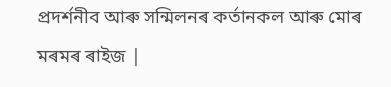প্রদর্শনীব আৰু সন্মিলনৰ কর্তানকল আৰু মোৰ মৰমৰ ৰাইজ |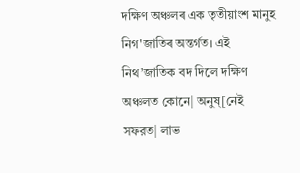দক্ষিণ অঞ্চলৰ এক তৃতীয়াংশ মানুহ নিগ'জাতিৰ অন্তৰ্গত। এই নিথ’জাতিক বদ দিলে দক্ষিণ অঞ্চলত কোনে| অনুষ্[নেই সফরত| লাভ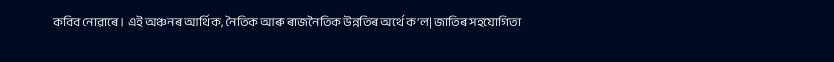কবিব নোৱাৰে। এই অঞ্চনৰ আর্থিক, নৈতিক আৰু ৰাজনৈতিক উন্নতিৰ অর্থে ক’ল| জাতিৰ সহযোগিতা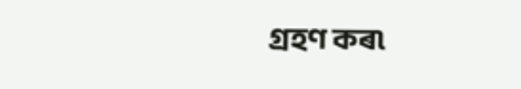গ্রহণ কৰ৷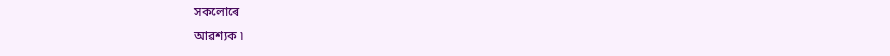সকলোৰে
আৱশ্যক ৷